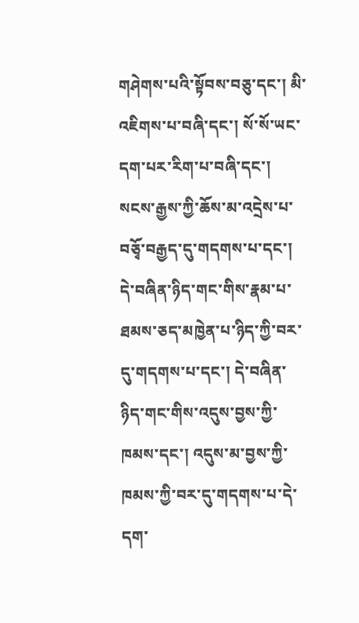གཤེགས་པའི་སྟོབས་བཅུ་དང་། མི་འཇིགས་པ་བཞི་དང་། སོ་སོ་ཡང་དག་པར་རིག་པ་བཞི་དང་། སངས་རྒྱས་ཀྱི་ཆོས་མ་འདྲེས་པ་བཅྭོ་བརྒྱད་དུ་གདགས་པ་དང་། དེ་བཞིན་ཉིད་གང་གིས་རྣམ་པ་ཐམས་ཅད་མཁྱེན་པ་ཉིད་ཀྱི་བར་དུ་གདགས་པ་དང་། དེ་བཞིན་ཉིད་གང་གིས་འདུས་བྱས་ཀྱི་ཁམས་དང་། འདུས་མ་བྱས་ཀྱི་ཁམས་ཀྱི་བར་དུ་གདགས་པ་དེ་དག་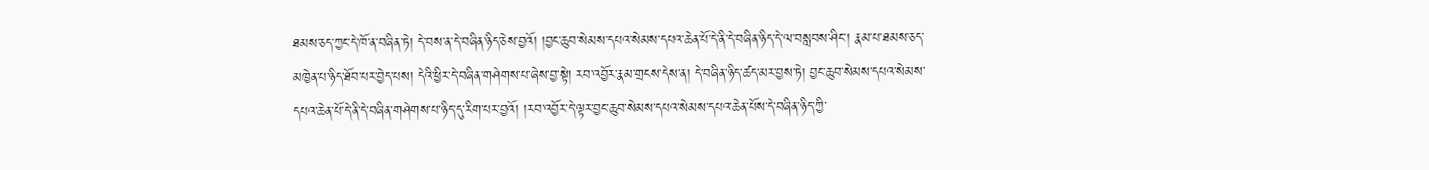ཐམས་ཅད་ཀྱང་དེ་ཁོ་ན་བཞིན་ཏེ། དེ་བས་ན་དེ་བཞིན་ཉིད་ཅེས་བྱའོ། །བྱང་ཆུབ་སེམས་དཔའ་སེམས་དཔའ་ཆེན་པོ་དེ་ནི་དེ་བཞིན་ཉིད་དེ་ལ་བསླབས་ཤིང་། རྣམ་པ་ཐམས་ཅད་མཁྱེན་པ་ཉིད་ཐོབ་པར་བྱེད་པས། དེའི་ཕྱིར་དེ་བཞིན་གཤེགས་པ་ཞེས་བྱ་སྟེ། རབ་འབྱོར་རྣམ་གྲངས་དེས་ན། དེ་བཞིན་ཉིད་ཚད་མར་བྱས་ཏེ། བྱང་ཆུབ་སེམས་དཔའ་སེམས་དཔའ་ཆེན་པོ་དེ་ནི་དེ་བཞིན་གཤེགས་པ་ཉིད་དུ་རིག་པར་བྱའོ། །རབ་འབྱོར་དེ་ལྟར་བྱང་ཆུབ་སེམས་དཔའ་སེམས་དཔའ་ཆེན་པོས་དེ་བཞིན་ཉིད་ཀྱི་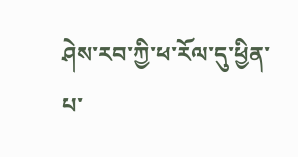ཤེས་རབ་ཀྱི་ཕ་རོལ་དུ་ཕྱིན་པ་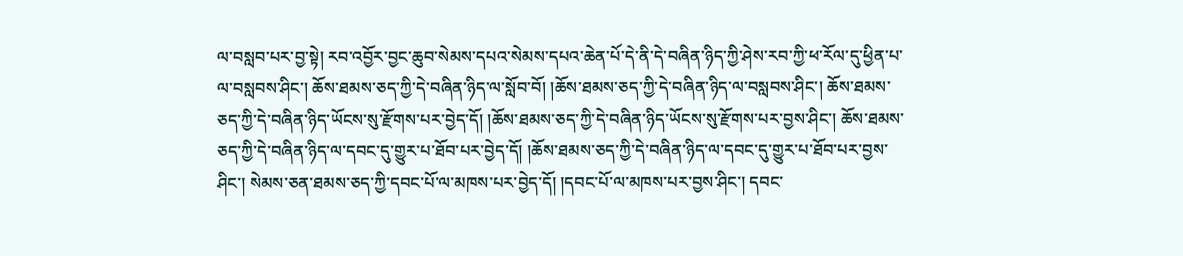ལ་བསླབ་པར་བྱ་སྟེ། རབ་འབྱོར་བྱང་ཆུབ་སེམས་དཔའ་སེམས་དཔའ་ཆེན་པོ་དེ་ནི་དེ་བཞིན་ཉིད་ཀྱི་ཤེས་རབ་ཀྱི་ཕ་རོལ་དུ་ཕྱིན་པ་ལ་བསླབས་ཤིང་། ཆོས་ཐམས་ཅད་ཀྱི་དེ་བཞིན་ཉིད་ལ་སློབ་བོ། །ཆོས་ཐམས་ཅད་ཀྱི་དེ་བཞིན་ཉིད་ལ་བསླབས་ཤིང་། ཆོས་ཐམས་ཅད་ཀྱི་དེ་བཞིན་ཉིད་ཡོངས་སུ་རྫོགས་པར་བྱེད་དོ། །ཆོས་ཐམས་ཅད་ཀྱི་དེ་བཞིན་ཉིད་ཡོངས་སུ་རྫོགས་པར་བྱས་ཤིང་། ཆོས་ཐམས་ཅད་ཀྱི་དེ་བཞིན་ཉིད་ལ་དབང་དུ་གྱུར་པ་ཐོབ་པར་བྱེད་དོ། །ཆོས་ཐམས་ཅད་ཀྱི་དེ་བཞིན་ཉིད་ལ་དབང་དུ་གྱུར་པ་ཐོབ་པར་བྱས་ཤིང་། སེམས་ཅན་ཐམས་ཅད་ཀྱི་དབང་པོ་ལ་མཁས་པར་བྱེད་དོ། །དབང་པོ་ལ་མཁས་པར་བྱས་ཤིང་། དབང་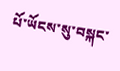པོ་ཡོངས་སུ་བསྐང་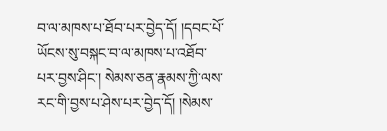བ་ལ་མཁས་པ་ཐོབ་པར་བྱེད་དོ། །དབང་པོ་ཡོངས་སུ་བསྐང་བ་ལ་མཁས་པ་འཐོབ་པར་བྱས་ཤིང་། སེམས་ཅན་རྣམས་ཀྱི་ལས་རང་གི་བྱས་པ་ཤེས་པར་བྱེད་དོ། །སེམས་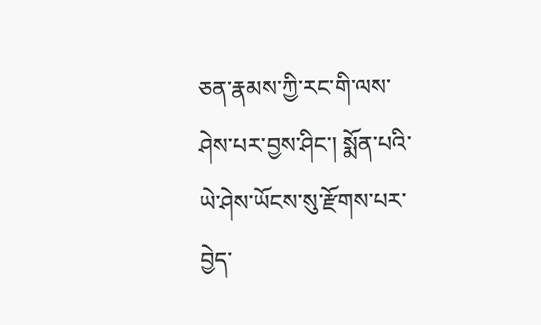ཅན་རྣམས་ཀྱི་རང་གི་ལས་ཤེས་པར་བྱས་ཤིང་། སྨོན་པའི་ཡེ་ཤེས་ཡོངས་སུ་རྫོགས་པར་བྱེད་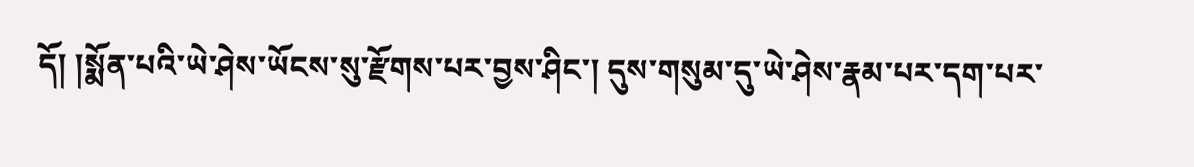དོ། །སྨོན་པའི་ཡེ་ཤེས་ཡོངས་སུ་རྫོགས་པར་བྱས་ཤིང་། དུས་གསུམ་དུ་ཡེ་ཤེས་རྣམ་པར་དག་པར་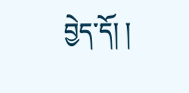བྱེད་དོ། །